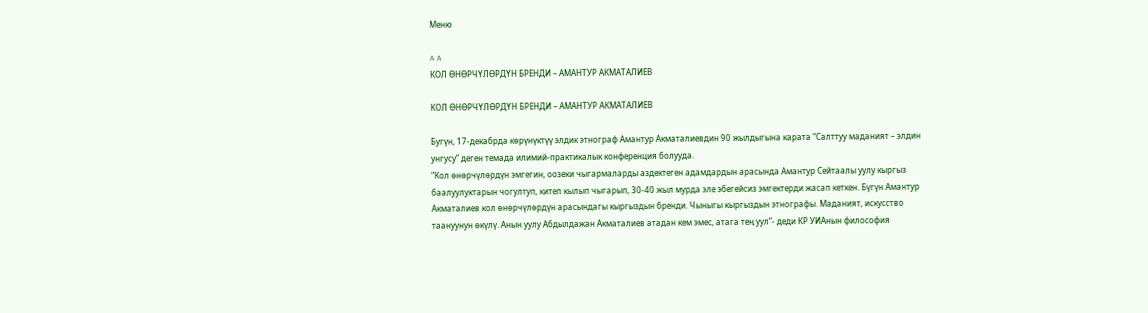Меню

A A
КОЛ ӨНӨРЧҮЛӨРДҮН БРЕНДИ – АМАНТУР АКМАТАЛИЕВ

КОЛ ӨНӨРЧҮЛӨРДҮН БРЕНДИ – АМАНТУР АКМАТАЛИЕВ

Бугүн, 17-декабрда көрүнүктүү элдик этнограф Амантур Акматалиевдин 90 жылдыгына карата “Салттуу маданият – элдин унгусу” деген темада илимий-практикалык конференция болууда.
“Кол өнөрчүлөрдүн эмгегин, оозеки чыгармаларды аздектеген адамдардын арасында Амантур Сейтаалы уулу кыргыз баалуулуктарын чогултуп, китеп кылып чыгарып, 30-40 жыл мурда эле эбегейсиз эмгектерди жасап кеткен. Бүгүн Амантур Акматалиев кол өнөрчүлөрдүн арасындагы кыргыздын бренди. Чыныгы кыргыздын этнографы. Маданият, искусство таануунун өкүлү. Анын уулу Абдылдажан Акматалиев атадан кем эмес, атага тең уул”- деди КР УИАнын философия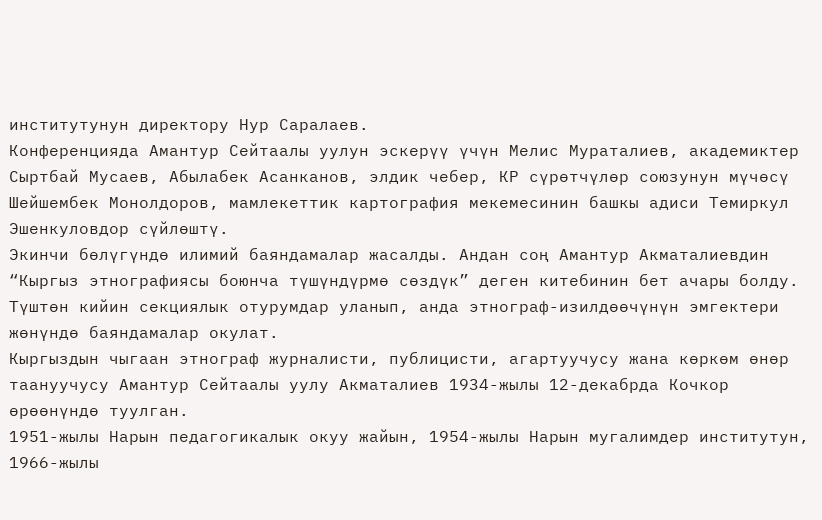институтунун директору Нур Саралаев.
Конференцияда Амантур Сейтаалы уулун эскерүү үчүн Мелис Мураталиев, академиктер Сыртбай Мусаев, Абылабек Асанканов, элдик чебер, КР сүрөтчүлөр союзунун мүчөсү Шейшембек Монолдоров, мамлекеттик картография мекемесинин башкы адиси Темиркул Эшенкуловдор сүйлөштү.
Экинчи бөлүгүндө илимий баяндамалар жасалды. Андан соң Амантур Акматалиевдин “Кыргыз этнографиясы боюнча түшүндүрмө сөздүк” деген китебинин бет ачары болду.
Түштөн кийин секциялык отурумдар уланып, анда этнограф-изилдөөчүнүн эмгектери жөнүндө баяндамалар окулат.
Кыргыздын чыгаан этнограф журналисти, публицисти, агартуучусу жана көркөм өнөр таануучусу Амантур Сейтаалы уулу Акматалиев 1934-жылы 12-декабрда Кочкор өрөөнүндө туулган.
1951-жылы Нарын педагогикалык окуу жайын, 1954-жылы Нарын мугалимдер институтун, 1966-жылы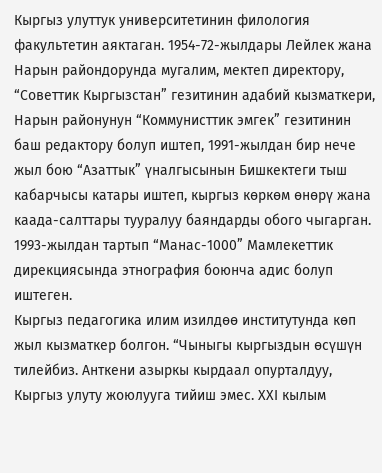Кыргыз улуттук университетинин филология факультетин аяктаган. 1954-72-жылдары Лейлек жана Нарын райондорунда мугалим, мектеп директору, “Советтик Кыргызстан” гезитинин адабий кызматкери, Нарын районунун “Коммунисттик эмгек” гезитинин баш редактору болуп иштеп, 1991-жылдан бир нече жыл бою “Азаттык” үналгысынын Бишкектеги тыш кабарчысы катары иштеп, кыргыз көркөм өнөрү жана каада-салттары тууралуу баяндарды обого чыгарган. 1993-жылдан тартып “Манас-1000” Мамлекеттик дирекциясында этнография боюнча адис болуп иштеген.
Кыргыз педагогика илим изилдөө институтунда көп жыл кызматкер болгон. “Чыныгы кыргыздын өсүшүн тилейбиз. Анткени азыркы кырдаал опурталдуу, Кыргыз улуту жоюлууга тийиш эмес. ХХI кылым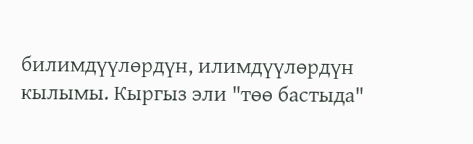билимдүүлөрдүн, илимдүүлөрдүн кылымы. Кыргыз эли "төө бастыда"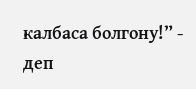калбаса болгону!” - деп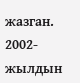жазган. 2002-жылдын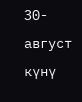30-август күнү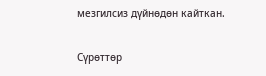мезгилсиз дүйнөдөн кайткан.

Сүрөттөр